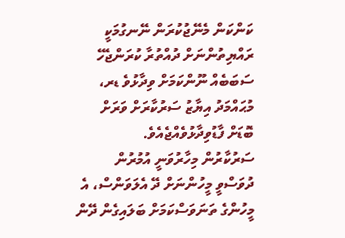ކަންކަން މެނޭޖުކުރަން ނޭނގުމަކީ ރައްޔިތުންނަށް ދުއްތުރާ ކުރަންޖެހޭ ސަބަބެއް ނޫންކަމަށް ވިދާޅުވެ ޑރ، މުޙައްމަދު އިޔާޒު ސަރުކާރަށް ވަރަށް ބޮޑަށް ފާޑުވިދާޅުވެއްޖެއެވެ.
ސަރުކާރުން މިހާރުވަނީ އުމުރުން ދުވަސްވީ މީހުންނަށް ދޭ އެލަވަންސް، އެ މީހުންގެ ތަނަވަސްކަމަށް ބަލައިގެން ދޭން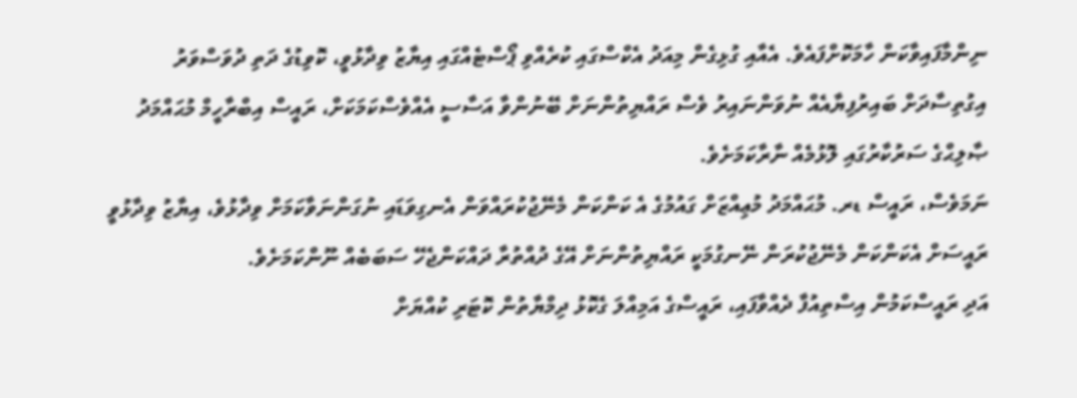ނިންމާފައިވާކަން ހާމަކޮށްފައެވެ. އެއާއި ގުޅިގެން މިއަދު އެކްސްގައި ކުރެއްވި ޕޯސްޓެއްގައި އިޔާޒު ވިދާޅުވީ، ކޮވިޑުގެ ދަތި ދުވަސްވަރު އިގުތިސާދަށް ބައިރުފިޔާއެއް ނުވަންނައިރު ވެސް ރައްޔިތުންނަށް ބޭނުންވާ އަސާސީ އެއްވެސްކަމަކަށް، ރައީސް އިބްރާހީމް މުޙައްމަދު ޞާލިޙްގެ ސަރުކާރުގައި ލޮޅުމެއް ނާރާކަމަށެވެ.
ނަމަވެސް، ރައީސް ޑރ. މުޙައްމަދު މުޢިއްޒަށް ގައުމުގެ އެ ކަންކަން މެނޭޖުކުރައްވަން އެނގިވަޑައި ނުގަންނަވާކަމަށް ވިދާޅުވެ، އިޔާޒު ވިދާޅުވީ ރައީސަށް އެކަންކަން މެނޭޖުކުރަން ނޭނގުމަކީ ރައްޔިތުންނަށް އޭގެ ދުއްތުރާ ދައްކަންޖެހޭ ސަބަބެއް ނޫންކަމަށެވެ.
އަދި ރައީސްކަމުން އިސްތިއުފާ ދެއްވާފައި، ރައީސްގެ އަމިއްލަ ގެކޮޅު ދިމްޔާތުން ކޮޓަރި ކުއްޔަށް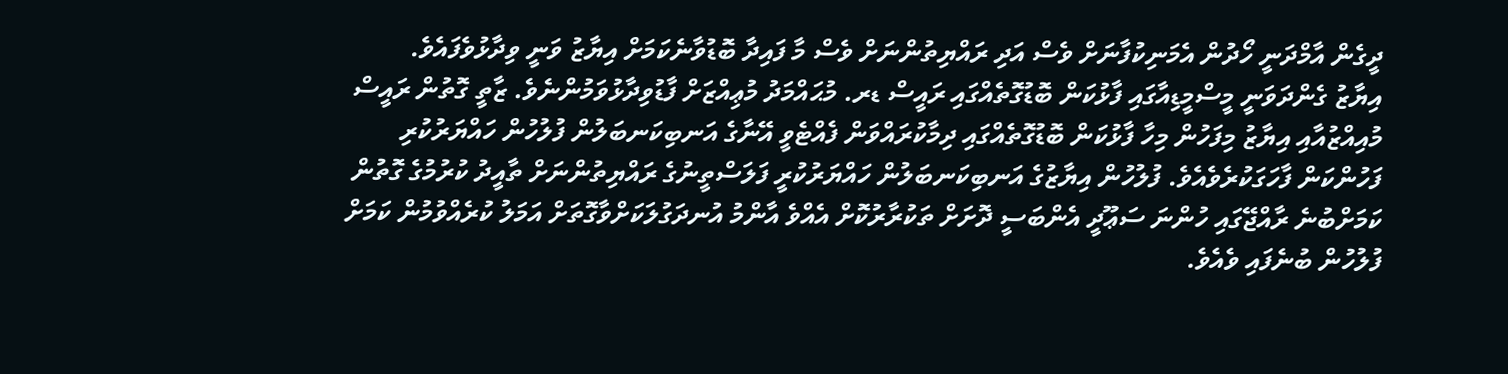ދީގެން އާމްދަނީ ހޯދުން އެމަނިކުފާނަށް ވެސް އަދި ރައްޔިތުންނަށް ވެސް މާ ފައިދާ ބޮޑުވާނެކަމަށް އިޔާޒު ވަނީ ވިދާޅުވެފައެވެ.
އިޔާޒު ގެންދަވަނީ މީސްމީޑިއާގައި ފާޅުކަން ބޮޑުގޮތެއްގައި ރައީސް ޑރ. މުޙައްމަދު މުޢިއްޒަށް ފާޑުވިދާޅުވަމުންނެވެ. ޒާތީ ގޮތުން ރައީސް މުއިއްޒުއާއި އިޔާޒު މިފަހުން މިހާ ފާޅުކަން ބޮޑުގޮތެއްގައި ދިމާކުރައްވަން ފެއްޓެވީ އޭނާގެ އަނބިކަނބަލުން ފުލުހުން ހައްޔަރުކުރި ފަހުންކަން ފާހަގަކުރެވެއެވެ. ފުލުހުން އިޔާޒުގެ އަނބިކަނބަލުން ހައްޔަރުކުރީ ފަލަސްތީނުގެ ރައްޔިތުންނަށް ތާއީދު ކުރުމުގެ ގޮތުން ކަމަށްބުނެ ރާއްޖޭގައި ހުންނަ ސަޢޫދީ އެންބަސީ ދޮށަށް ތަކުރާރުކޮށް އެއްވެ އާންމު އުނދަގުލަކަށްވާގޮތަށް އަމަލު ކުރެއްވުމުން ކަމަށް ފުލުހުން ބުނެފައި ވެއެވެ.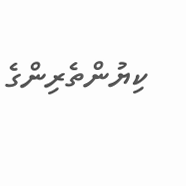ކިޔުންތެރިންގެ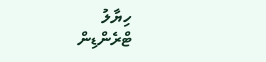ހިޔާލު
ޓްރެންޑިން